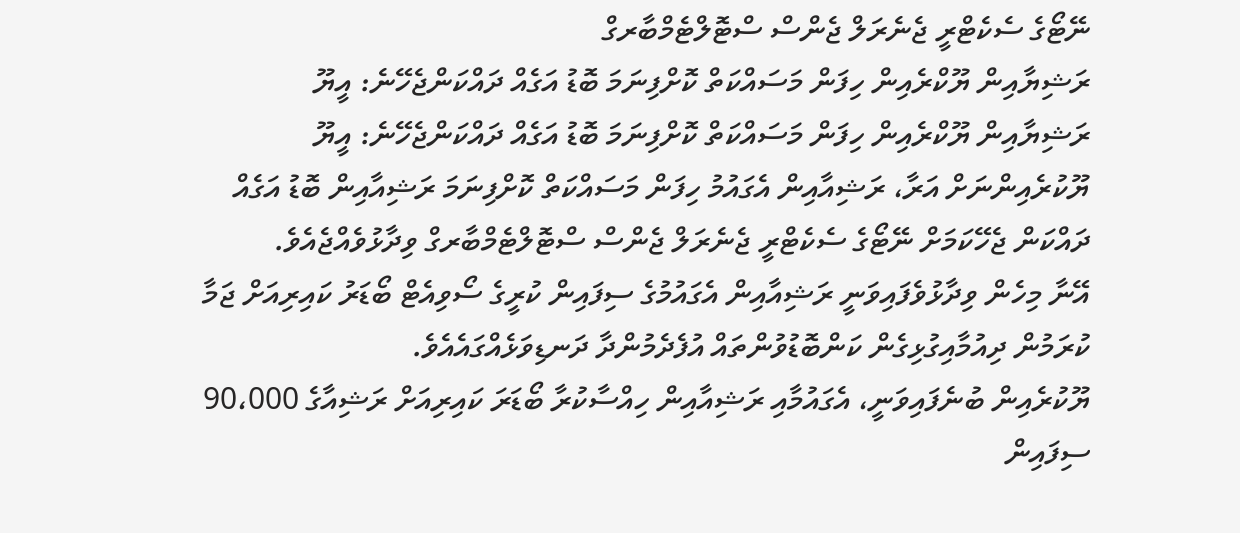ނޭޓޯގެ ސެކެޓްރީ ޖެނެރަލް ޖެންސް ސްޓޮލްޓެމްބާރގް
ރަޝިޔާއިން ޔޫކްރެއިން ހިފަން މަސައްކަތް ކޮށްފިނަމަ ބޮޑު އަގެއް ދައްކަންޖެހޭނެ: އީޔޫ
ރަޝިޔާއިން ޔޫކްރެއިން ހިފަން މަސައްކަތް ކޮށްފިނަމަ ބޮޑު އަގެއް ދައްކަންޖެހޭނެ: އީޔޫ
ޔޫކުރެއިންނަށް އަރާ، ރަޝިއާއިން އެގައުމު ހިފަން މަސައްކަތް ކޮށްފިނަމަ ރަޝިއާއިން ބޮޑު އަގެއް ދައްކަން ޖެހޭކަމަށް ނޭޓޯގެ ސެކެޓްރީ ޖެނެރަލް ޖެންސް ސްޓޮލްޓެމްބާރގް ވިދާޅުވެއްޖެއެވެ.
އޭނާ މިހެން ވިދާޅުވެފައިވަނީ ރަޝިއާއިން އެގައުމުގެ ސިފައިން ކުރީގެ ސޯވިއެޓް ބޯޑަރު ކައިރިއަށް ޖަމާ ކުރަމުން ދިއުމާއިގުޅިގެން ކަންބޮޑުވުންތައް އުފެދެމުންދާ ދަނޑިވަޅެއްގައެއެވެ.
ޔޫކުރެއިން ބުނެފައިވަނީ، އެގައުމާއި ރަޝިއާއިން ހިއްސާކުރާ ބޯޑަރަ ކައިރިއަށް ރަޝިއާގެ 90،000 ސިފައިން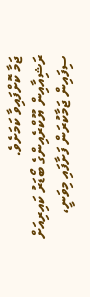ޖަމާ ކޮށްފައިވާ ކަމަށެވެ.
ރަޝިއާއިން ޔޫކްރެއިންގެ ބޯޑަރު ކައިރިއަށް ސިފައިން ޖަމާކުރަން ފަށާފައި މިވަނީ،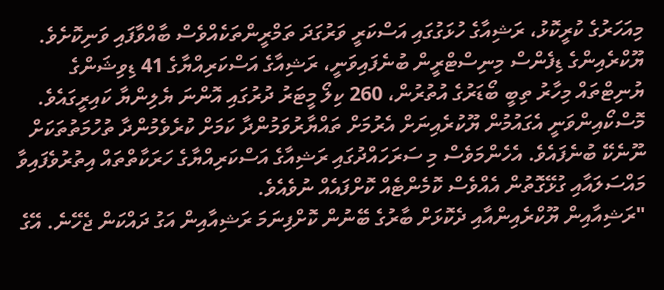މިއަހަރުގެ ކުރީކޮޅު، ރަޝިއާގެ ހުޅަގުގައި އަސްކަރީ ވަރުގަދަ ތަމްރީންތަކެއްވެސް ބާއްވާފައި ވަނިކޮށެވެ.
ޔޫކްރެއިންގެ ޑިފެންސް މިނިސްޓްރީން ބުނެފައިވަނީ، ރަޝިއާގެ އަސްކަރިއްޔާގެ 41 ޑިވިޝަންގެ ޔުނިޓްތައް މިހާރު ތިބީ ބޯޑަރުގެ އުތުރުން، 260 ކިލޯ މީޓަރު ދުރުގައި އޮންނަ ޔެލިންޔާ ކައިރީގައެވެ.
މޮސްކޯއިންވަނީ އެގައުމުން ޔޫކުރެއިނަށް އެރުމަށް ތައްޔާރުވަމުންދާ ކަމަށް ކުރެވެމުންދާ ތުހުމަތުތަކަށް ނޫނެކޭ ބުނެފައެވެ. އެހެންމަވެސް މި ސަރަހައްދުގައި ރަޝިއާގެ އަސްކަރިއްޔާގެ ހަރަކާތްތައް އިތުރުވެފައިވާ މައްސަލައާއި ގުޅޭގޮތުން އެއްވެސް ކޮމެންޓެއް ކޮށްފައެއް ނުވެއެވެ.
"ރަޝިއާއިން ޔޫކްރެއިންއާއި ދެކޮޅަށް ބާރުގެ ބޭނުން ކޮށްފިނަމަ ރަޝިއާއިން އަގު ދައްކަން ޖެހޭނެ. އޭގެ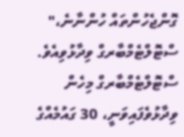ގޮންޖެހުންތައް ހުންނާނެ،" ސްޓޮލްޓެމްބާރގް ވިދާޅުވިއެވެ.
ސްޓޮލްޓެމްބާރގް މިހެން ވިދާޅުވެފައިވަނީ، 30 ގައުމެއްގެ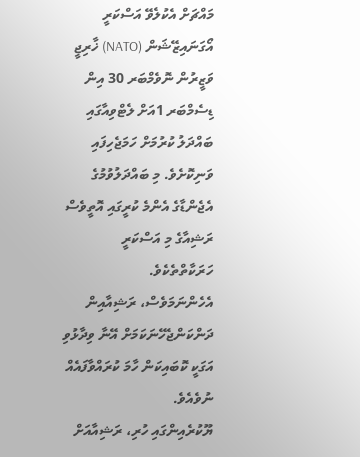މައްޗަށް އެކުލެވޭ އަސްކަރީ އޯގަނައިޒޭޝަން (NATO) ޚާރިޖީ ވަޒީރުން ނޮވެމްބަރ 30 އިން ޑިސެމްބަރ 1އަށް ލެޓްވިއާގައި ބައްދަލު ކުރުމަށް ހަމަޖެހިފައި ވަނިކޮށެވެ. މި ބައްދަލުވުމުގެ އެޖެންޑާގެ އެންމެ ކުރީގައި އޮތީވެސް ރަޝިއާގެ މި އަސްކަރީ ހަރަކާތްތެކެވެ.
އެހެންނަމަވެސް، ރަޝިއާއިން ދަންކަންޖެހޭނަކަމަށް އޭނާ ވިދާޅުވި އަގަކީ ކޮބައިކަން ހާމަ ކުރައްވާފައެއް ނުވެއެވެ.
ޔޫކުރެއިންގައި ހުރި، ރަޝިއާއަށް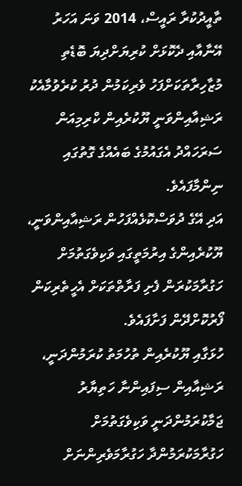ތާއީދުކުރާ ރައީސް، 2014 ވަނަ އަހަރު އޭނާއާއި ދެކޮޅަށް ކުރިޔަށްދިޔަ ބޮޑެތި މުޒާހިރާތަކަށްފަހު ވެރިކަމުން ދުރު ކުރެވުމާއެކު ރަޝިއާއިންވަނީ ޔޫކުރެއިން ކްރިމިއަން ސަރަހައްދު އެގައުމުގެ ބައެއްގެ ގޮތުގައި ނިންމާފައެވެ.
އަދި އޭގެ ދުވަސްކޮޅެއްފަހުން ރަޝިއާއިންވަނީ، ޔޫކުރެއިންގެ އިރުމަތީގައި ވަކިވެގަތުމަށް ހަގުރާމަކުރަން ފެށި ފަރާތްތަކަށް އެހީތެރިކަން ފޯރުކޮށްދޭން ފަށާފައެވެ.
ހުޅަގާއި ޔޫކުރެއިން ތުހުމަތު ކުރަމުންދަނީ، ރަޝިއާއިން ސިފައިންނާ ހަތިޔާރު ޖަމާކުރަމުންދަނީ ވަކިވެގަތުމަށް ހަގުރާމަކުރަމުންދާ ހަގުރާމަވެރިންނަށް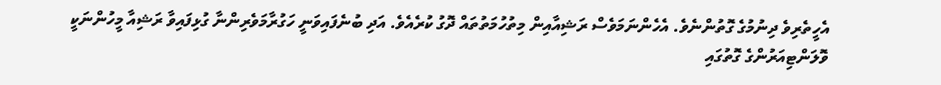އެހީތެރިވެ ދިނުމުގެ ގޮތުންނެވެ. އެހެންނަމަވެސް ރަޝިއާއިން މިތުހުމަތުތައް ދޮގު ކުރެއެވެ. އަދި ބުނެފައިވަނީ ހަގުރާމަވެރިންނާ ގުޅިފައިވާ ރަޝިއާ މީހުންނަކީ ވޮލަންޓިއަރުންގެ ގޮތުގައި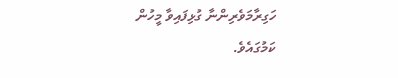ހަގިރާމަވެރިންނާ ގުޅިފައިވާ މީހުން ކަމުގައެވެ.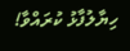ހިޔާލުފާޅު ކުރައްވާ!